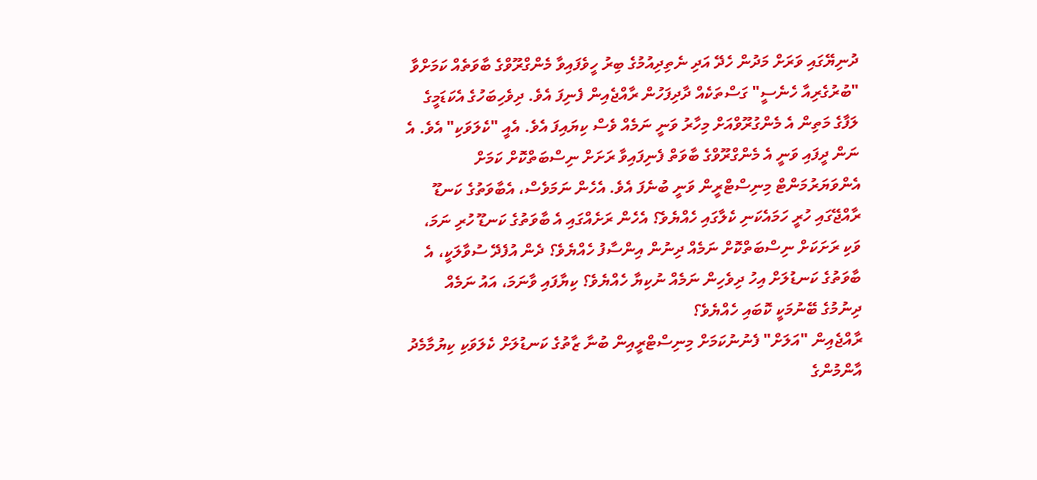ދުނިޔޭގައި ވަރަށް މަދުން ހެދޭ އަދި ނެތިދިއުމުގެ ބިރު ހީވެފައިވާ މެންގްރޫވްގެ ބާވަތެއް ކަމަށްވާ "ބުރުގެރިއާ ހެނެސީ" ގަސްތަކެއް ދާދިފަހުން ރާއްޖެއިން ފެނިފަ އެވެ. ދިވެހިބަހުގެ އެކަޑަމީގެ ލަފާގެ މަތިން އެ މެންގުރޫވްއަށް މިހާރު ވަނީ ނަމެއް ވެސް ކިޔައިފަ އެވެ. އެއީ "ކެލަވަކި" އެވެ. އެ ނަން ދީފައި ވަނީ އެ މެންގްރޫވްގެ ބާވަތް ފެނިފައިވާ ރަށަށް ނިސްބަތްކޮށް ކަމަށް އެންވަޔަރުމަންޓް މިނިސްޓްރީން ވަނީ ބުނެފަ އެވެ. އެހެން ނަމަވެސް، އެބާވަތުގެ ކަނޑޫ ރާއްޖޭގައި ހުރީ ހަމައެކަނި ކެލާގައި ހެއްޔެވެ؟ އެހެން ރަށެއްގައި އެ ބާވަތުގެ ކަނޑޫ ހުރި ނަމަ، ވަކި ރަށަކަށް ނިސްބަތްކޮށް ނަމެއް ދިނުން އިންސާފު ހެއްޔެވެ؟ ދެން އުފެދޭ ސުވާލަކީ، އެ ބާވަތުގެ ކަނޑުލަށް އިހު ދިވެހިން ނަމެއް ނުކިޔާ ހެއްޔެވެ؟ ކިޔާފައި ވާނަމަ، އައު ނަމެއް ދިނުމުގެ ބޭނުމަކީ ކޮބައި ހެއްޔެވެ؟
ރާއްޖެއިން "އަލަށް" ފެނުނުކަމަށް މިނިސްޓްރީއިން ބުނާ ޒާތުގެ ކަނޑުލަށް ކެލަވަކި ކިޔުމާމެދު އާންމުންގެ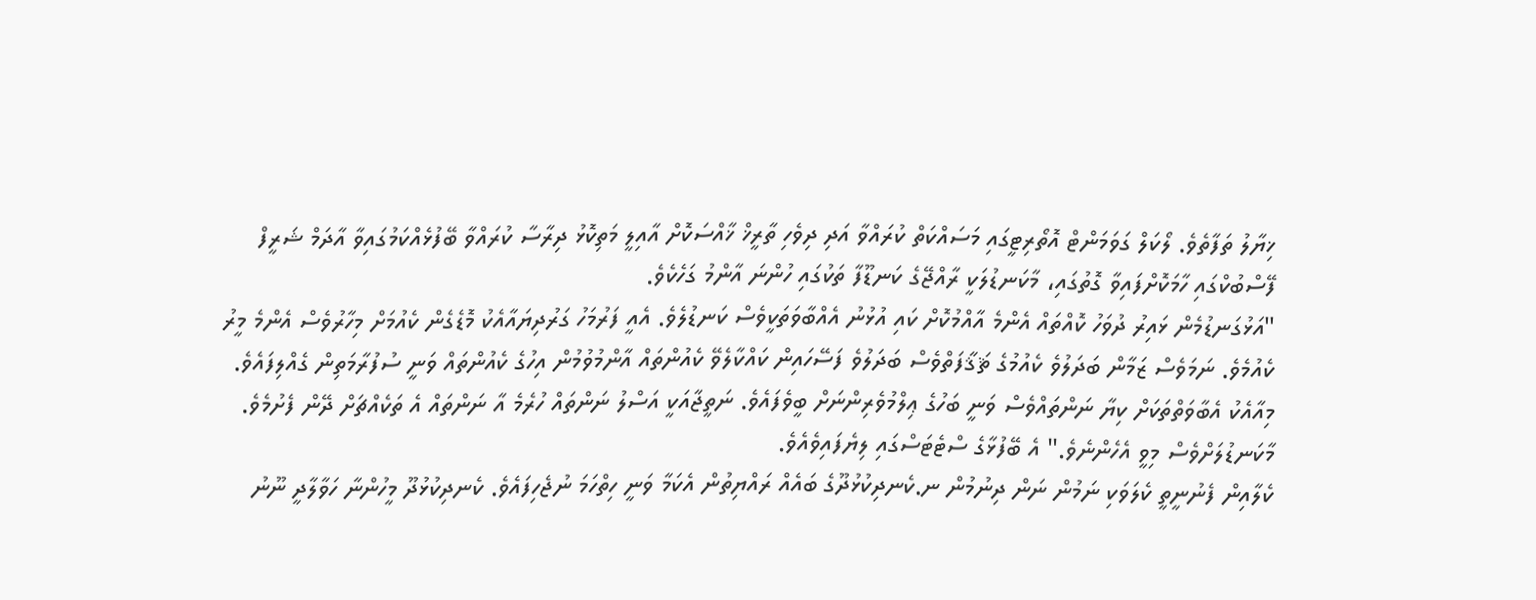ޚިޔާލު ތަފާތެވެ. ލޯކަލް ގަވަމަންޓް އޮތޯރިޓީގައި މަސައްކަތް ކުރައްވާ އަދި ދިވެހި ތާރީޚް ޚާއްސަކޮށް އާއިލީ މަތިކޮޅު ދިރާސާ ކުރައްވާ ބޭފުޅެއްކަމުގައިވާ އާދަމް ޝަރީފް ފޭސްބުކްގައި ހާމަކޮށްފައިވާ ގޮތުގައި، މާކަނޑުލަކީ ރާއްޖޭގެ ކަނޑޫފާ ތަކުގައި ހުންނަ އާންމު ގަހެކެވެ.
"އަޅުގަނޑުމެން ޅައިރު ދުވަހު ކޮއްތައް އެންމެ އާއްމުކޮށް ކައި އުޅުނު އެއްބާވަތަކީވެސް ކަނޑުލެވެ. އެއީ ފަރުމަހު ގަރުދިޔައާއެކު މޮޑެގެން ކެއުމަށް މިހާރުވެސް އެންމެ މީރު ކެއުމެވެ. ނަމަވެސް ޒަމާން ބަދަލުވެ ކެއުމުގެ ޘަޤާފަތްވެސް ބަދަލުވެ ފަސޭހައިން ކައްކާލެވޭ ކެއުންތައް އާންމުވުމުން އިހުގެ ކެއުންތައް ވަނީ ސުފުރާމަތިން ގެއްލިފައެވެ. މިއާއެކު އެބާވަތްތަކަށް ކިޔާ ނަންތައްވެސް ވަނީ ބަހުގެ ޢިލްމުވެރިންނަށް ބީވެފައެވެ. ނަތީޖާއަކީ އަސްލު ނަންތައް ހުރެމެ އާ ނަންތައް އެ ތަކެއްޗަށް ދޭން ފެށުމެވެ. މާކަނޑުލަށްވެސް މިވީ އެހެންނެވެ." އެ ބޭފުޅާގެ ސްޓެޓަސްގައި ލިޔެފައިވެއެވެ.
ކެލާއިން ފެނުނީތީ ކެލަވަކި ނަމުން ނަން ދިނުމުން ނ.ކެނދިކުޅުދޫގެ ބައެއް ރައްޔިތުން އެކަމާ ވަނީ ހިތްހަމަ ނުޖެހިފައެވެ. ކެނދިކުޅުދޫ މީހުންނާ ހަވާލާދީ ނޫނު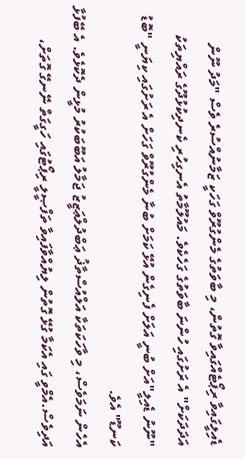ޑެއިލީގައިވާ ރިޕޯޓެއްގައިވާ ގޮތުން، މި ބާވަތުގެ މެންގުރޫވް ގަހަކީ ޒަމާނުއްސުރެ ވެސް "މަދު ނޫން އަދަދަކަށް" އެ ރަށުގައި ހުންނަ ބާވަތުގެ ގަހެކެވެ. މައުލޫމާތު އެނގިހުރި ކެނދިކުޅުދޫގެ ރައްޔިތަކު "ނޫނު ޑެއިލީ"އަށް ބުނީ އަލަށް ފެނިގެން އުޅޭ ކަމަށް ބުނާ މެންގުރޫވް ގަހަށް އެ ރަށުގައި ކިޔަނީ "ބޮޑު ކަނޑޫ" އެވެ.
އެހެން ނަމަވެސް، މި ވާހަކަތަކާ އަލްއުސްތާޛު ޢަބްދުލްޢަޒީޒު ޖަމާލު އަބޫބަކުރު މުޅީން ދެކޮޅެވެ. އެ ބޭފުޅާ އަދިވެސް.އެމްވީ ގައި އެކަމާ ގުޅޭ ގޮތުން ލިޔުއްވާފައިވާ ތަފްޞީލީ ރިޕޯޓުގައި ހަގީގަތް ނޭނގޭ ގޮތަށް،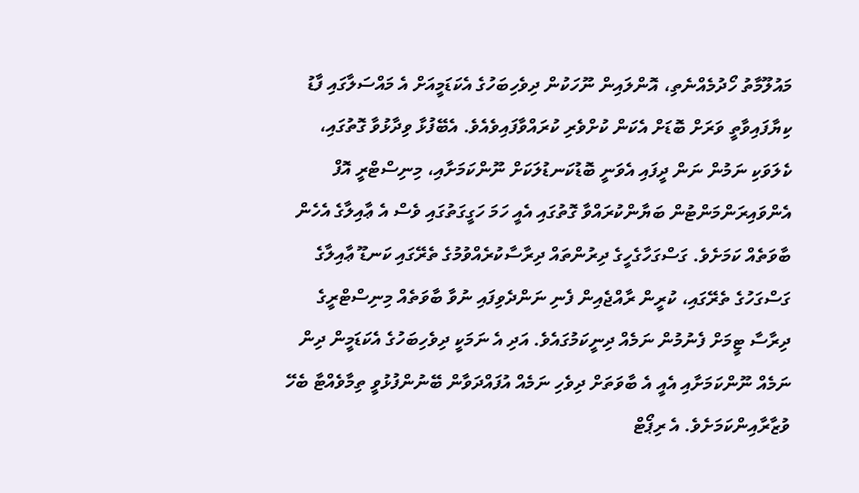މައުލޫމާތު ހޯދުމެއްނެތި، އޮންލައިން ނޫހަކުން ދިވެހިބަހުގެ އެކަޑަމީއަށް އެ މައްސަލާގައި ފާޑު ކިޔާފައިވާތީ ވަރަށް ބޮޑަށް އެކަން ކުށްވެރި ކުރައްވާފައިވެއެވެ. އެބޭފުޅާ ވިދާޅުވާ ގޮތުގައި، ކެލަވަކި ނަމުން ނަން ދީފައި އެވަނީ ބޮޑުކަނޑުލަކަށް ނޫންކަމަށާއި، މިނިސްޓްރީ އޮފް އެންވައިރަންމަންޓުން ބަޔާންކުރައްވާ ގޮތުގައި އެއީ ހަމަ ހަގީގަތުގައި ވެސް އެ ޢާއިލާގެ އެހެން ބާވަތެއް ކަމަށެވެ. ގަސްގަހާގެހީގެ ދިރުންތައް ދިރާސާކުރެއްވުމުގެ ތެރޭގައި ކަނޑޫ ޢާއިލާގެ ގަސްގަހުގެ ތެރޭގައި، ކުރީން ރާއްޖެއިން ފެނި ނަންދެވިފައި ނުވާ ބާވަތެއް މިނިސްޓްރީގެ ދިރާސާ ޓީމަށް ފެނުމުން ނަމެއް ދިނީކަމުގައެވެ. އަދި އެ ނަމަކީ ދިވެހިބަހުގެ އެކަޑަމީން ދިން ނަމެއް ނޫންކަމަށާއި އެއީ އެ ބާވަތަށް ދިވެހި ނަމެއް އުފައްދަވާން ބޭނުންފުޅުވީ ތިމާވެއްޓާ ބެހޭ ވުޒާރާއިންކަމަށެވެ. އެ ރިޕޯޓް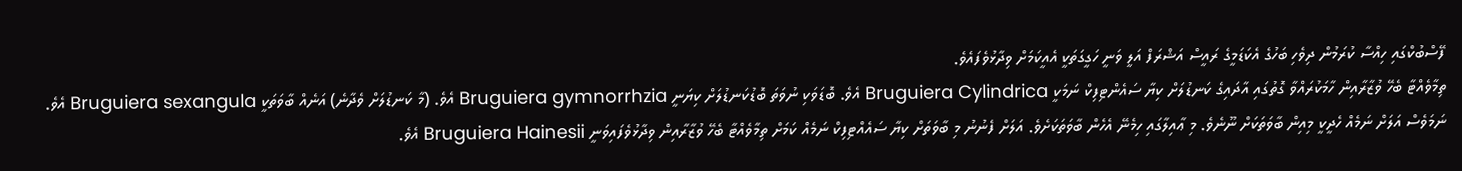ފޭސްބުކްގައި ހިއްސާ ކުރަމުން ދިވެހި ބަހުގެ އެކަޑަމީގެ ރައީސް އަޝްރަފް އަލީ ވަނީ ހަގީގަތަކީ އެއީކަމަށް ވިދާޅުވެފައެވެ.
ތިމާވެއްޓާ ބެހޭ ވުޒާރާއިން ހާމަކުރައްވާ ގޮތުގައި އާދައިގެ ކަނޑުލަށް ކިޔާ ސައެންޓިފިކް ނަމަކީ Bruguiera Cylindrica އެވެ. ބޮޑަވަކި ނުވަތަ ބޮޑުކަނޑުލަށް ކިޔަނީ Bruguiera gymnorrhzia އެވެ. (މާ ކަނޑުލަށް ވެދާނެ) އަނެއް ބާވަތަކީ Bruguiera sexangula އެވެ. ނަމަވެސް އަލަށް ނަމެއް ހެދީކީ މިއިން ބާވަތަކަށް ނޫނެވެ. މި ޢާއިލާގައި ހިމެނޭ އެހެން ބާވަތަކަށެވެ. އަލަށް ފެނުނު މި ބާވަތަށް ކިޔާ ސައެއްޓިފިކް ނަމެއް ކަމަށް ތިމާވެއްޓާ ބެހޭ ވުޒާރާއިން ވިދާޅުވެފައިވަނީ Bruguiera Hainesii އެވެ.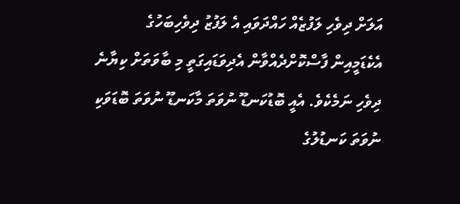އަލަށް ދިވެހި ލަފުޒެއް ހައްދަވައި އެ ލަފުޒު ދިވެހިބަހުގެ އެކެޑަމީއިން ފާސްކޮށްދެއްވާން އެދިވަޑައިގަތީ މި ބާވަތަށް ކިޔާނެ ދިވެހި ނަމެކެވެ. އެއީ ބޮޑުކަނޑޫ ނުވަތަ މާކަނޑޫ ނުވަތަ ބޮޑަވަކި ނުވަތަ ކަނޑުލުގެ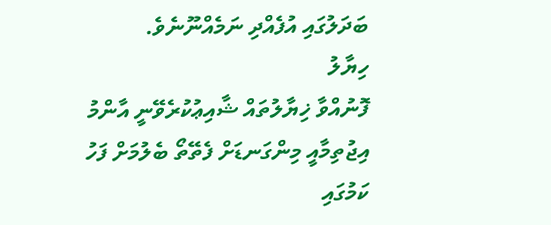ބަދަލުގައި އުފެއްދި ނަމެއްނޫނެވެ.
ހިޔާލު
ފޮނުއްވާ ޚިޔާލުތައް ޝާއިޢުކުރެވޭނީ އާންމު އިޖުތިމާއީ މިންގަނޑަށް ފެތޭތޯ ބެލުމަށް ފަހު ކަމުގައި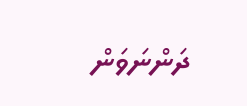ދަންނަވަން